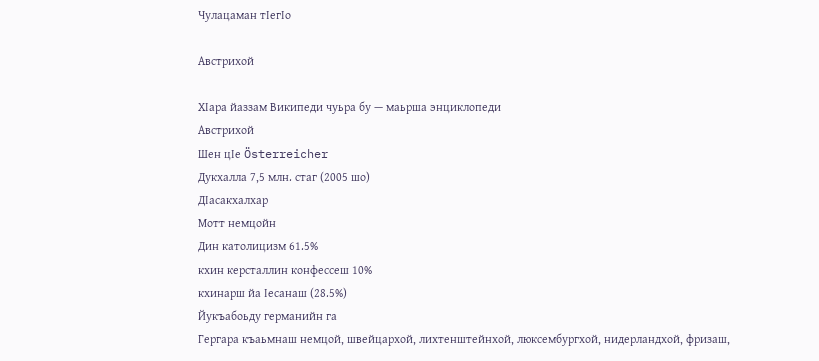Чулацаман тӀегӀо

Австрихой

ХӀара йаззам Википеди чуьра бу — маьрша энциклопеди
Австрихой
Шен цӀе Österreicher
Дукхалла 7,5 млн. стаг (2005 шо)
ДIасакхалхар
Мотт немцойн
Дин католицизм 61.5%
кхин керсталлин конфессеш 10%
кхинарш йа Ӏесанаш (28.5%)
Йукъабоьду германийн га
Гергара къаьмнаш немцой, швейцархой, лихтенштейнхой, люксембургхой, нидерландхой, фризаш,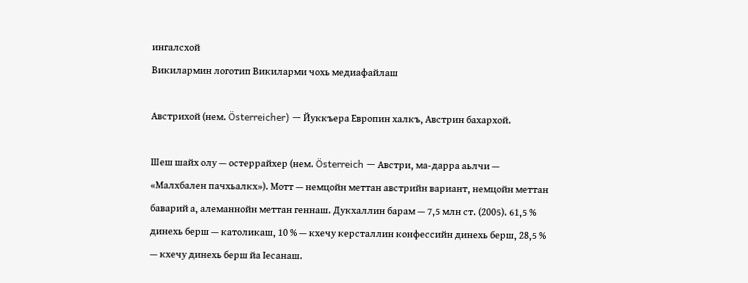ингалсхой
Викилармин логотип Викиларми чохь медиафайлаш

Австрихой (нем. Österreicher) — Йуккъера Европин халкъ, Австрин бахархой.

Шеш шайх олу — остеррайхер (нем. Österreich — Австри, ма-дарра аьлчи — «Малхбален пачхьалкх»). Мотт — немцойн меттан австрийн вариант, немцойн меттан баварий а, алеманнойн меттан геннаш. Дукхаллин барам — 7,5 млн ст. (2005). 61,5 % динехь берш — католикаш, 10 % — кхечу керсталлин конфессийн динехь берш, 28,5 % — кхечу динехь берш йа Ӏесанаш.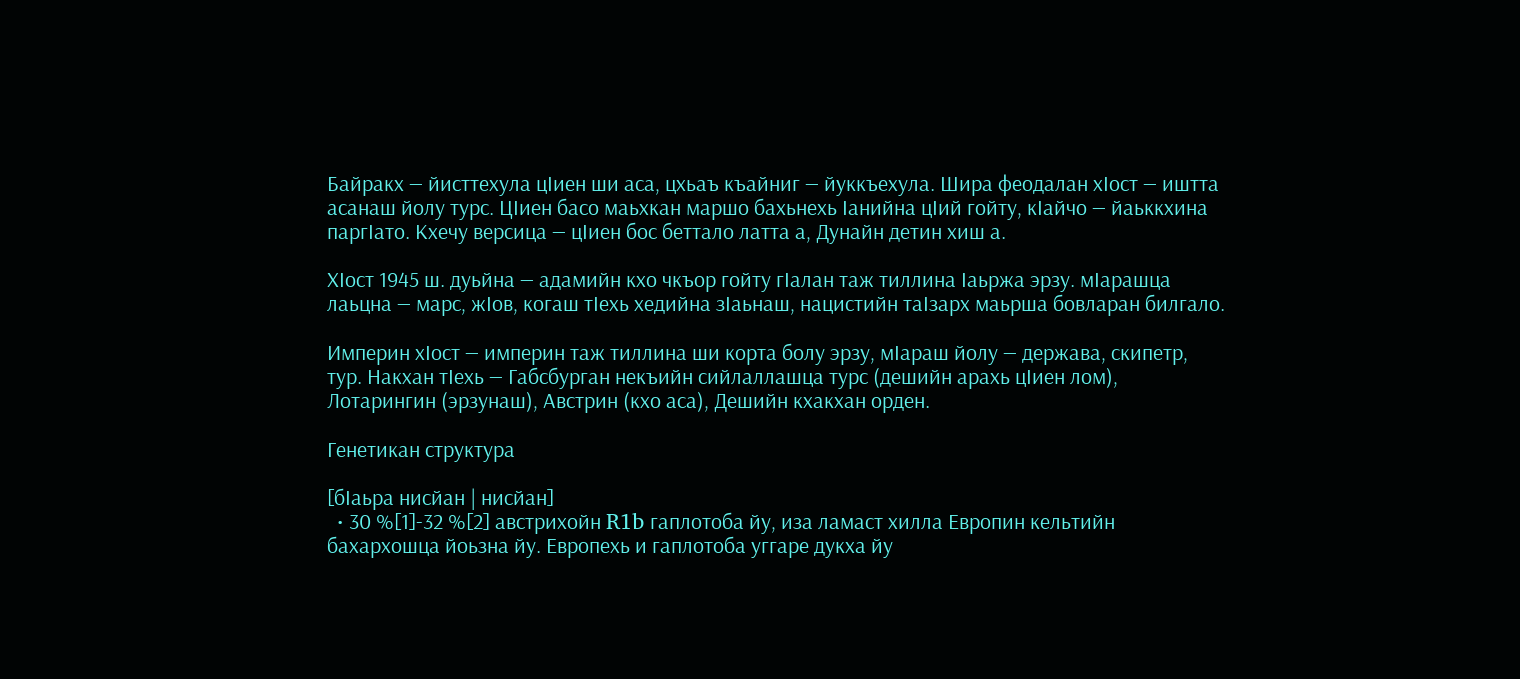Байракх — йисттехула цӀиен ши аса, цхьаъ къайниг — йуккъехула. Шира феодалан хӀост — иштта асанаш йолу турс. ЦӀиен басо маьхкан маршо бахьнехь Ӏанийна цӀий гойту, кӀайчо — йаьккхина паргӀато. Кхечу версица — цӀиен бос беттало латта а, Дунайн детин хиш а.

ХӀост 1945 ш. дуьйна — адамийн кхо чкъор гойту гӀалан таж тиллина Ӏаьржа эрзу. мӀарашца лаьцна — марс, жӀов, когаш тӀехь хедийна зӀаьнаш, нацистийн таӀзарх маьрша бовларан билгало.

Империн хӀост — империн таж тиллина ши корта болу эрзу, мӀараш йолу — держава, скипетр, тур. Накхан тӀехь — Габсбурган некъийн сийлаллашца турс (дешийн арахь цӀиен лом), Лотарингин (эрзунаш), Австрин (кхо аса), Дешийн кхакхан орден.

Генетикан структура

[бӀаьра нисйан | нисйан]
  • 30 %[1]-32 %[2] австрихойн R1b гаплотоба йу, иза ламаст хилла Европин кельтийн бахархошца йоьзна йу. Европехь и гаплотоба уггаре дукха йу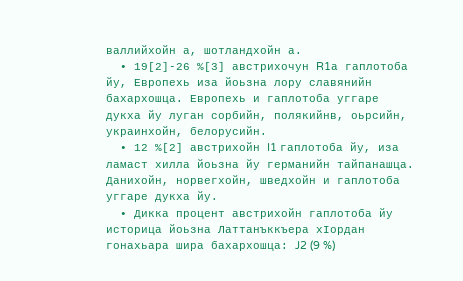валлийхойн а, шотландхойн а.
  • 19[2]-26 %[3] австрихочун R1а гаплотоба йу, Европехь иза йоьзна лору славянийн бахархошца. Европехь и гаплотоба уггаре дукха йу луган сорбийн, полякийнв, оьрсийн, украинхойн, белорусийн.
  • 12 %[2] австрихойн I1 гаплотоба йу, иза ламаст хилла йоьзна йу германийн тайпанашца. Данихойн, норвегхойн, шведхойн и гаплотоба уггаре дукха йу.
  • Дикка процент австрихойн гаплотоба йу историца йоьзна Латтанъккъера хӀордан гонахьара шира бахархошца: J2 (9 %)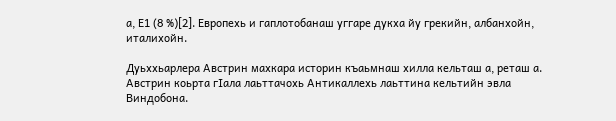а, Е1 (8 %)[2]. Европехь и гаплотобанаш уггаре дукха йу грекийн, албанхойн, италихойн.

Дуьххьарлера Австрин махкара историн къаьмнаш хилла кельташ а, реташ а. Австрин коьрта гӀала лаьттачохь Антикаллехь лаьттина кельтийн эвла Виндобона.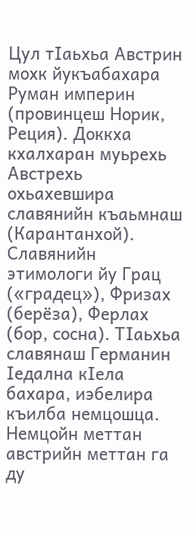Цул тӀаьхьа Австрин мохк йукъабахара Руман империн (провинцеш Норик, Реция). Доккха кхалхаран муьрехь Австрехь охьахевшира славянийн къаьмнаш (Карантанхой). Славянийн этимологи йу Грац («градец»), Фризах (берёза), Ферлах (бор, сосна). ТӀаьхьа славянаш Германин Ӏедална кӀела бахара, иэбелира къилба немцошца. Немцойн меттан австрийн меттан га ду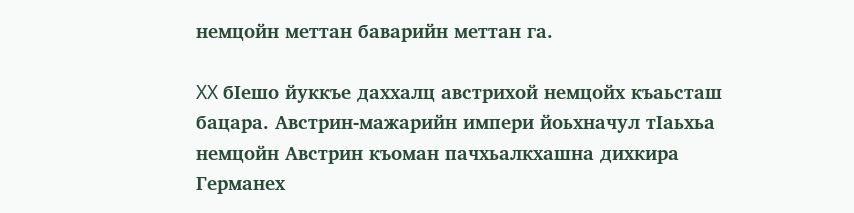немцойн меттан баварийн меттан га.

XX бӀешо йуккъе даххалц австрихой немцойх къаьсташ бацара. Австрин-мажарийн импери йоьхначул тӀаьхьа немцойн Австрин къоман пачхьалкхашна дихкира Германех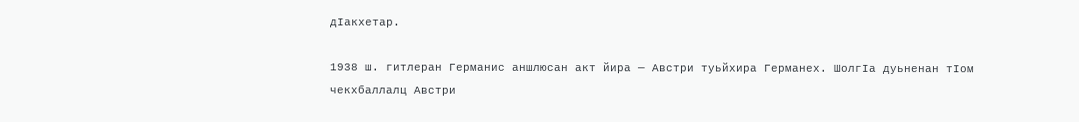дӀакхетар.

1938 ш. гитлеран Германис аншлюсан акт йира — Австри туьйхира Германех. ШолгӀа дуьненан тӀом чекхбаллалц Австри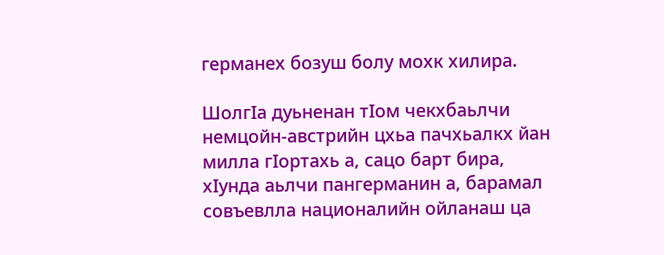германех бозуш болу мохк хилира.

ШолгӀа дуьненан тӀом чекхбаьлчи немцойн-австрийн цхьа пачхьалкх йан милла гӀортахь а, сацо барт бира, хӀунда аьлчи пангерманин а, барамал совъевлла националийн ойланаш ца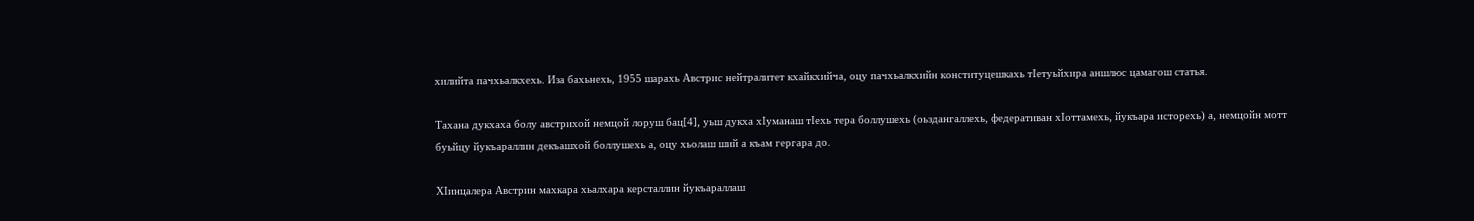хилийта пачхьалкхехь. Иза бахьнехь, 1955 шарахь Австрис нейтралитет кхайкхийча, оцу пачхьалкхийн конституцешкахь тӀетуьйхира аншлюс цамагош статья.

Тахана дукхаха болу австрихой немцой лоруш бац[4], уьш дукха хӀуманаш тӀехь тера боллушехь (оьздангаллехь, федеративан хӀоттамехь, йукъара исторехь) а, немцойн мотт буьйцу йукъараллин декъашхой боллушехь а, оцу хьолаш ший а къам гергара до.

ХӀинцалера Австрин махкара хьалхара керсталлин йукъараллаш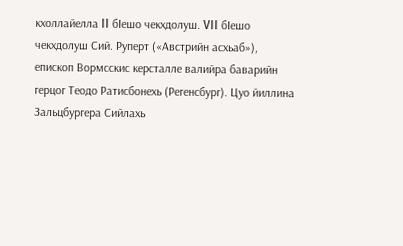кхоллайелла II бӀешо чекхдолуш. VII бӀешо чекхдолуш Сий. Руперт («Австрийн асхьаб»), епископ Вормсскис керсталле валийра баварийн герцог Теодо Ратисбонехь (Регенсбург). Цуо йиллина Зальцбургера Сийлахь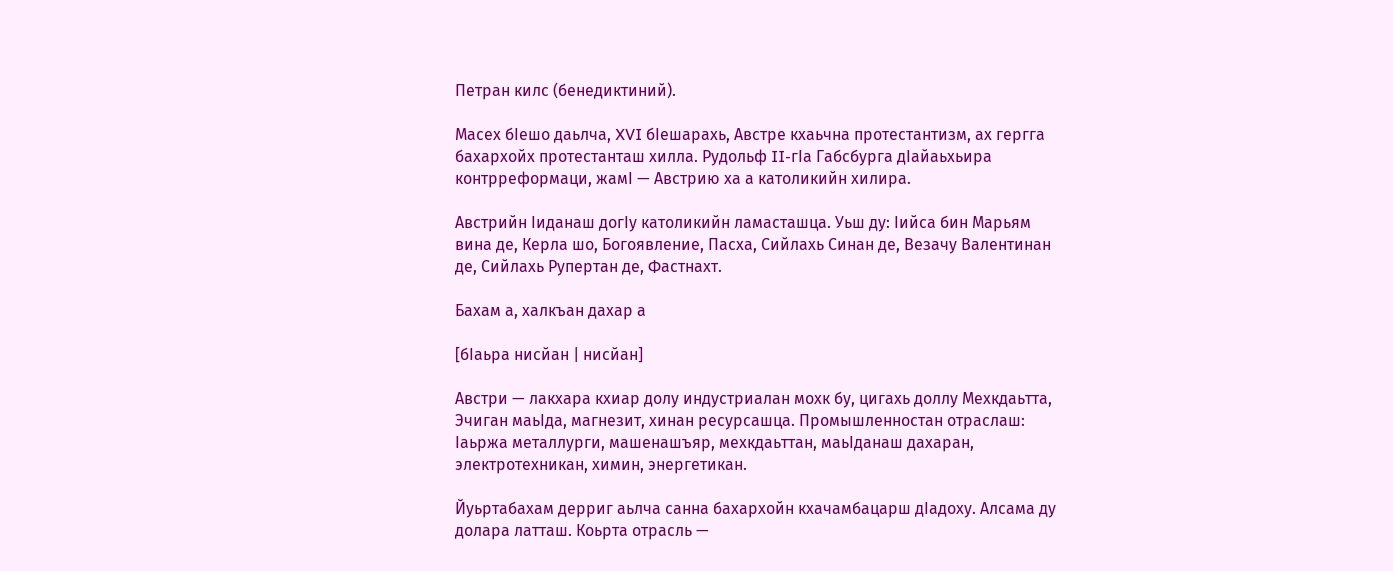Петран килс (бенедиктиний).

Масех бӀешо даьлча, XVI бӀешарахь, Австре кхаьчна протестантизм, ах гергга бахархойх протестанташ хилла. Рудольф II-гӀа Габсбурга дӀайаьхьира контрреформаци, жамӀ — Австрию ха а католикийн хилира.

Австрийн Ӏиданаш догӀу католикийн ламасташца. Уьш ду: Ӏийса бин Марьям вина де, Керла шо, Богоявление, Пасха, Сийлахь Синан де, Везачу Валентинан де, Сийлахь Рупертан де, Фастнахт.

Бахам а, халкъан дахар а

[бӀаьра нисйан | нисйан]

Австри — лакхара кхиар долу индустриалан мохк бу, цигахь доллу Мехкдаьтта, Эчиган маьӀда, магнезит, хинан ресурсашца. Промышленностан отраслаш: Ӏаьржа металлурги, машенашъяр, мехкдаьттан, маьӀданаш дахаран, электротехникан, химин, энергетикан.

Йуьртабахам дерриг аьлча санна бахархойн кхачамбацарш дӀадоху. Алсама ду долара латташ. Коьрта отрасль —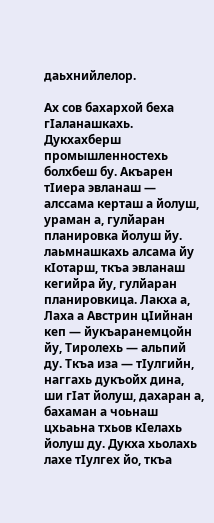даьхнийлелор.

Ах сов бахархой беха гӀаланашкахь. Дукхахберш промышленностехь болхбеш бу. Акъарен тӀиера эвланаш — алссама керташ а йолуш, ураман а, гулйаран планировка йолуш йу. лаьмнашкахь алсама йу кӀотарш, ткъа эвланаш кегийра йу, гулйаран планировкица. Лакха а, Лаха а Австрин цӀийнан кеп — йукъаранемцойн йу, Тиролехь — альпий ду. Ткъа иза — тӀулгийн, наггахь дукъойх дина, ши гӀат йолуш, дахаран а, бахаман а чоьнаш цхьаьна тхьов кӀелахь йолуш ду. Дукха хьолахь лахе тӀулгех йо, ткъа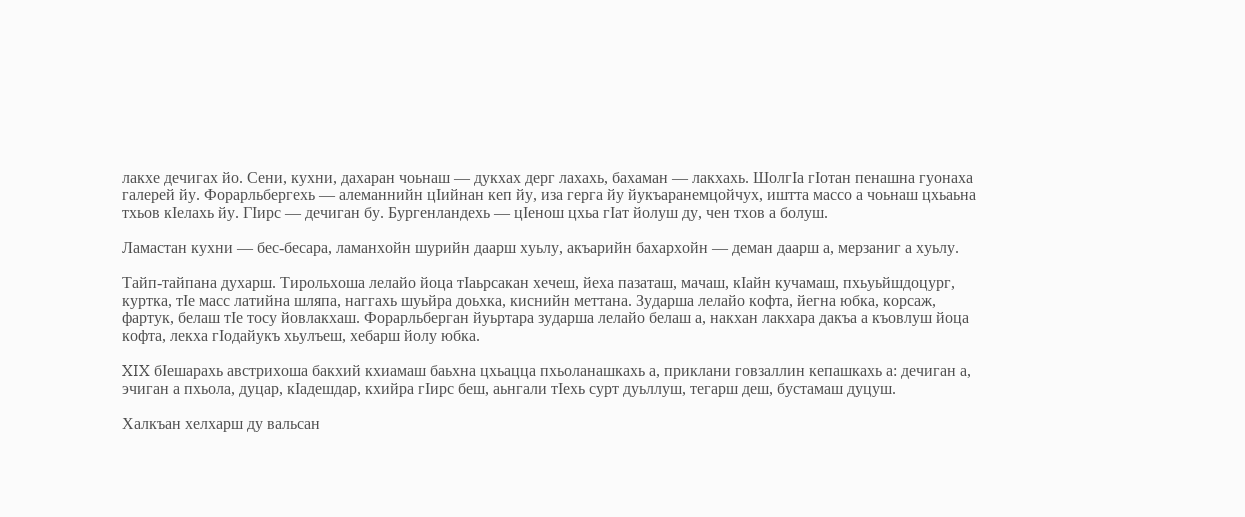лакхе дечигах йо. Сени, кухни, дахаран чоьнаш — дукхах дерг лахахь, бахаман — лакхахь. ШолгӀа гӀотан пенашна гуонаха галерей йу. Форарльбергехь — алеманнийн цӀийнан кеп йу, иза герга йу йукъаранемцойчух, иштта массо а чоьнаш цхьаьна тхьов кӀелахь йу. ГӀирс — дечиган бу. Бургенландехь — цӀенош цхьа гӀат йолуш ду, чен тхов а болуш.

Ламастан кухни — бес-бесара, ламанхойн шурийн даарш хуьлу, акъарийн бахархойн — деман даарш а, мерзаниг а хуьлу.

Тайп-тайпана духарш. Тирольхоша лелайо йоца тӀаьрсакан хечеш, йеха пазаташ, мачаш, кӀайн кучамаш, пхьуьйшдоцург, куртка, тӀе масс латийна шляпа, наггахь шуьйра доьхка, киснийн меттана. Зударша лелайо кофта, йегна юбка, корсаж, фартук, белаш тӀе тосу йовлакхаш. Форарльберган йуьртара зударша лелайо белаш а, накхан лакхара дакъа а къовлуш йоца кофта, лекха гӀодайукъ хьулъеш, хебарш йолу юбка.

XIX бӀешарахь австрихоша бакхий кхиамаш баьхна цхьацца пхьоланашкахь а, приклани говзаллин кепашкахь а: дечиган а, эчиган а пхьола, дуцар, кӀадешдар, кхийра гӀирс беш, аьнгали тӀехь сурт дуьллуш, тегарш деш, бустамаш дуцуш.

Халкъан хелхарш ду вальсан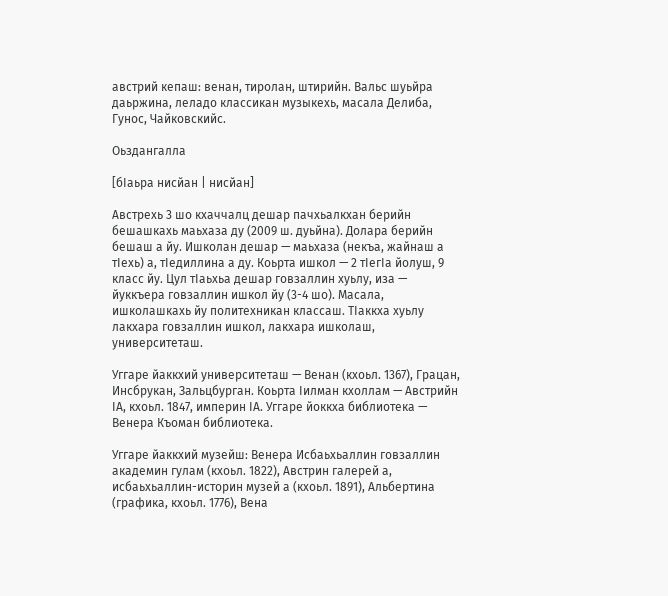австрий кепаш: венан, тиролан, штирийн. Вальс шуьйра даьржина, леладо классикан музыкехь, масала Делиба, Гунос, Чайковскийс.

Оьздангалла

[бӀаьра нисйан | нисйан]

Австрехь 3 шо кхаччалц дешар пачхьалкхан берийн бешашкахь маьхаза ду (2009 ш. дуьйна). Долара берийн бешаш а йу. Ишколан дешар — маьхаза (некъа, жайнаш а тӀехь) а, тӀедиллина а ду. Коьрта ишкол — 2 тӀегӀа йолуш, 9 класс йу. Цул тӀаьхьа дешар говзаллин хуьлу, иза — йуккъера говзаллин ишкол йу (3-4 шо). Масала, ишколашкахь йу политехникан классаш. ТӀаккха хуьлу лакхара говзаллин ишкол, лакхара ишколаш, университеташ.

Уггаре йаккхий университеташ — Венан (кхоьл. 1367), Грацан, Инсбрукан, Зальцбурган. Коьрта Ӏилман кхоллам — Австрийн ӀА, кхоьл. 1847, империн ӀА. Уггаре йоккха библиотека — Венера Къоман библиотека.

Уггаре йаккхий музейш: Венера Исбаьхьаллин говзаллин академин гулам (кхоьл. 1822), Австрин галерей а, исбаьхьаллин-историн музей а (кхоьл. 1891), Альбертина (графика, кхоьл. 1776), Вена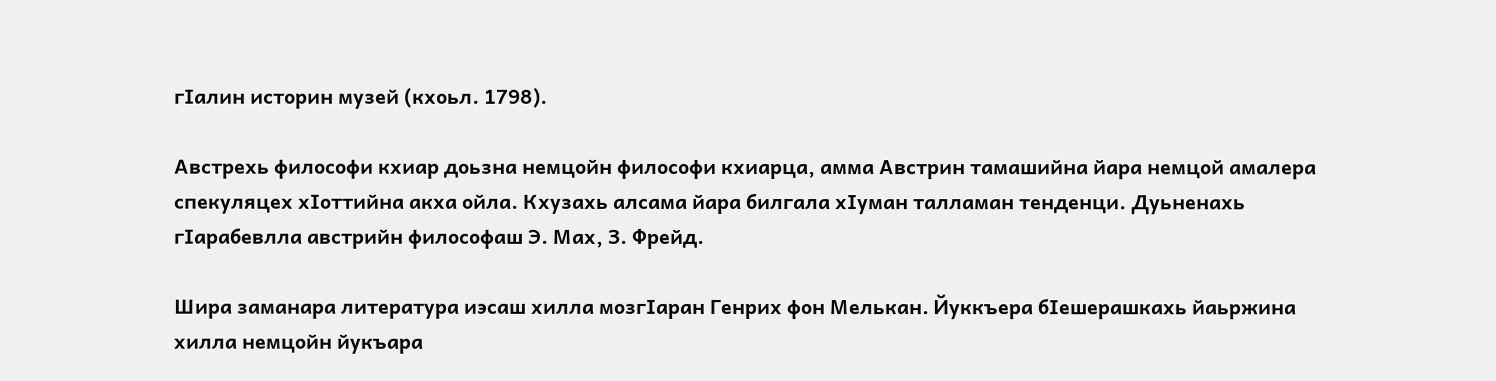гӀалин историн музей (кхоьл. 1798).

Австрехь философи кхиар доьзна немцойн философи кхиарца, амма Австрин тамашийна йара немцой амалера спекуляцех хӀоттийна акха ойла. Кхузахь алсама йара билгала хӀуман талламан тенденци. Дуьненахь гӀарабевлла австрийн философаш Э. Мах, З. Фрейд.

Шира заманара литература иэсаш хилла мозгӀаран Генрих фон Мелькан. Йуккъера бӀешерашкахь йаьржина хилла немцойн йукъара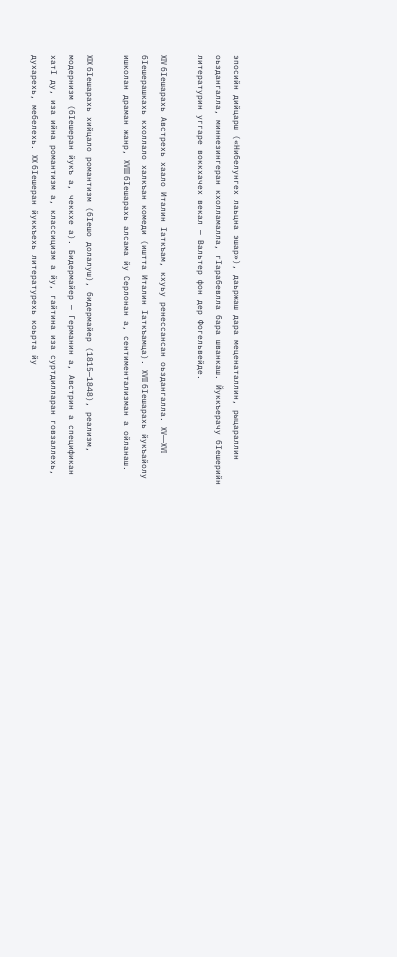эпосийн дийцарш («Нибелунгех лаьцна эшар»), даьржаш дара меценаталлин, рыцараллин оьздангалла, миннезингеран кхолламалла, гӀарабевлла бара шванкаш. Йуккъерачу бӀешерийн литературин уггаре воккхачех векал — Вальтер фон дер Фогельвейде.

XIV бӀешарахь Австрехь хаало Италин Ӏаткъам, кхуьу ренессансан оьздангалла. XV—XVI бӀешерашкахь кхоллало халкъан комеди (иштта Италин Ӏаткъамца). XVII бӀешарахь йукъайолу ишколан драман жанр, XVIII бӀешарахь алсама йу Серлонан а, сентиментализман а ойланаш.

XIX бӀешарахь хийцало романтизм (бӀешо долалуш), бидермайер (1815—1848), реализм, модернизм (бӀешеран йукъ а, чеккхе а). Бидермайер — Германин а, Австрин а спецификан хатӀ ду, иза ийна романтизм а, классицизм а йу, гайтина иза суртдилларан говзаллехь, духарехь, мебелехь. XX бӀешеран йуккъехь литературехь коьрта йу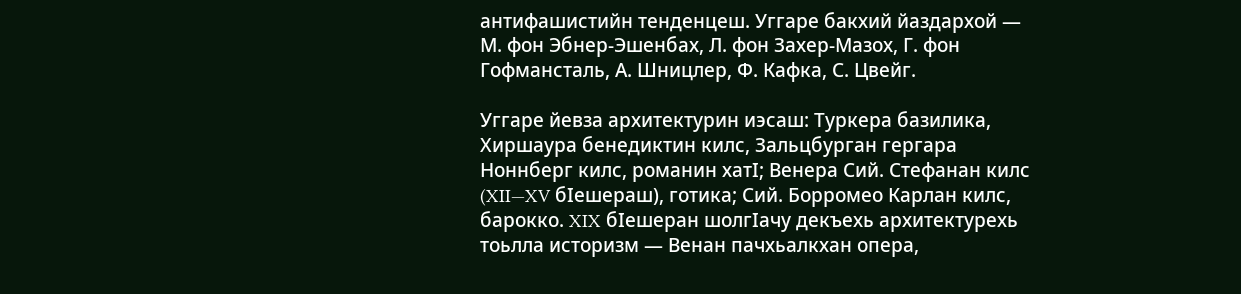антифашистийн тенденцеш. Уггаре бакхий йаздархой — М. фон Эбнер-Эшенбах, Л. фон Захер-Мазох, Г. фон Гофмансталь, А. Шницлер, Ф. Кафка, С. Цвейг.

Уггаре йевза архитектурин иэсаш: Туркера базилика, Хиршаура бенедиктин килс, Зальцбурган гергара Ноннберг килс, романин хатӀ; Венера Сий. Стефанан килс (XII—XV бӀешераш), готика; Сий. Борромео Карлан килс, барокко. XIX бӀешеран шолгӀачу декъехь архитектурехь тоьлла историзм — Венан пачхьалкхан опера,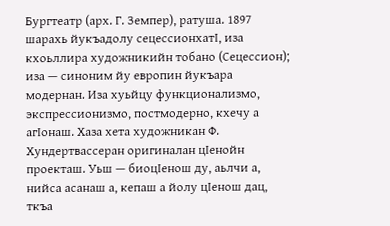Бургтеатр (арх. Г. Земпер), ратуша. 1897 шарахь йукъадолу сецессионхатӀ, иза кхоьллира художникийн тобано (Сецессион); иза — синоним йу европин йукъара модернан. Иза хуьйцу функционализмо, экспрессионизмо, постмодерно, кхечу а агӀонаш. Хаза хета художникан Ф. Хундертвассеран оригиналан цӀенойн проекташ. Уьш — биоцӀенош ду, аьлчи а, нийса асанаш а, кепаш а йолу цӀенош дац, ткъа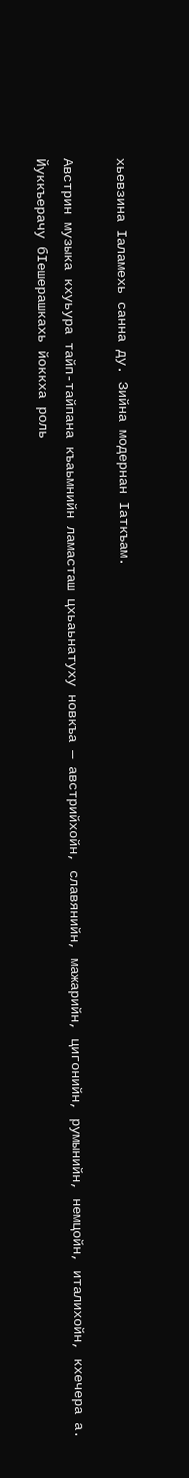хьевзина Ӏаламехь санна ду. Зийна модернан Ӏаткъам.

Австрин музыка кхуьура тайп-тайпана къаьмнийн ламасташ цхьаьнатуху новкъа — австрийхойн, славянийн, мажарийн, цигонийн, румынийн, немцойн, италихойн, кхечера а. Йуккъерачу бӀешерашкахь йоккха роль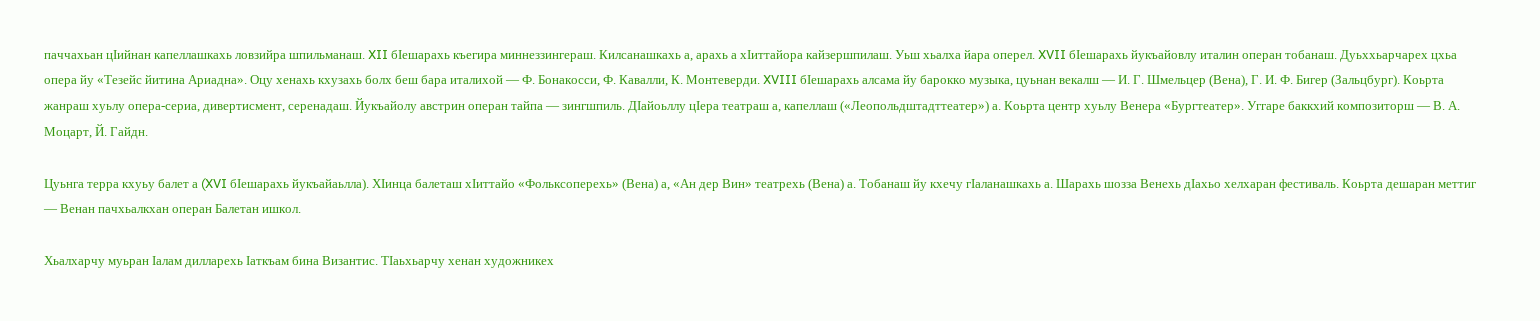паччахьан цӀийнан капеллашкахь ловзийра шпильманаш. XII бӀешарахь къегира миннеззингераш. Килсанашкахь а, арахь а хӀиттайора кайзершпилаш. Уьш хьалха йара оперел. XVII бӀешарахь йукъайовлу италин операн тобанаш. Дуьххьарчарех цхьа опера йу «Тезейс йитина Ариадна». Оцу хенахь кхузахь болх беш бара италихой — Ф. Бонакосси, Ф. Кавалли, К. Монтеверди. XVIII бӀешарахь алсама йу барокко музыка, цуьнан векалш — И. Г. Шмельцер (Вена), Г. И. Ф. Бигер (Зальцбург). Коьрта жанраш хуьлу опера-сериа, дивертисмент, серенадаш. Йукъайолу австрин операн тайпа — зингшпиль. ДӀайоьллу цӀера театраш а, капеллаш («Леопольдштадттеатер») а. Коьрта центр хуьлу Венера «Бургтеатер». Уггаре баккхий композиторш — В. А. Моцарт, Й. Гайдн.

Цуьнга терра кхуьу балет а (XVI бӀешарахь йукъайаьлла). ХӀинца балеташ хӀиттайо «Фольксоперехь» (Вена) а, «Ан дер Вин» театрехь (Вена) а. Тобанаш йу кхечу гӀаланашкахь а. Шарахь шозза Венехь дӀахьо хелхаран фестиваль. Коьрта дешаран меттиг — Венан пачхьалкхан операн Балетан ишкол.

Хьалхарчу муьран Ӏалам дилларехь Ӏаткъам бина Византис. ТӀаьхьарчу хенан художникех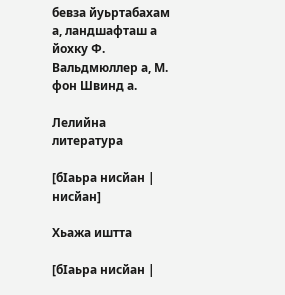бевза йуьртабахам а, ландшафташ а йохку Ф. Вальдмюллер а, М. фон Швинд а.

Лелийна литература

[бӀаьра нисйан | нисйан]

Хьажа иштта

[бӀаьра нисйан |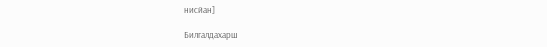нисйан]

Билгалдахарш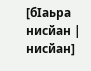[бӀаьра нисйан | нисйан]